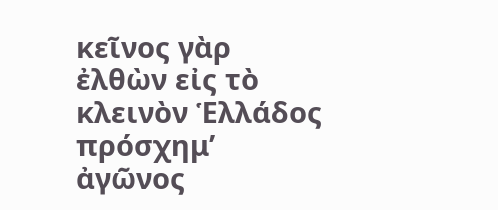κεῖνος γὰρ ἐλθὼν εἰς τὸ κλεινὸν Ἑλλάδος πρόσχημʼ ἀγῶνος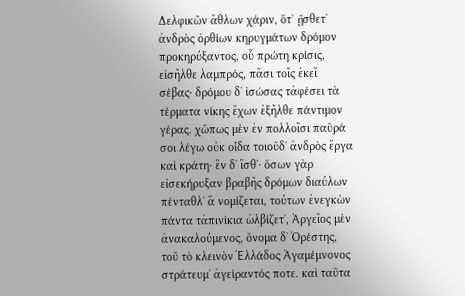Δελφικῶν ἄθλων χάριν, ὅτʼ ᾔσθετʼ ἀνδρὸς ὀρθίων κηρυγμάτων δρόμον προκηρύξαντος, οὗ πρώτη κρίσις, εἰσῆλθε λαμπρός, πᾶσι τοῖς ἐκεῖ σέβας· δρόμου δʼ ἰσώσας τἀφέσει τὰ τέρματα νίκης ἔχων ἐξῆλθε πάντιμον γέρας. χὤπως μὲν ἐν πολλοῖσι παῦρά σοι λέγω οὐκ οἶδα τοιοῦδʼ ἀνδρὸς ἔργα καὶ κράτη· ἓν δʼ ἴσθʼ· ὅσων γὰρ εἰσεκήρυξαν βραβῆς δρόμων διαύλων πένταθλʼ ἃ νομίζεται, τούτων ἐνεγκὼν πάντα τἀπινίκια ὠλβίζετʼ, Ἀργεῖος μὲν ἀνακαλούμενος, ὄνομα δʼ Ὀρέστης, τοῦ τὸ κλεινὸν Ἑλλάδος Ἀγαμέμνονος στράτευμʼ ἀγείραντός ποτε. καὶ ταῦτα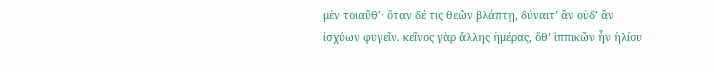μὲν τοιαῦθʼ· ὅταν δέ τις θεῶν βλάπτῃ, δύναιτʼ ἂν οὐδʼ ἂν ἰσχύων φυγεῖν. κεῖνος γὰρ ἄλλης ἡμέρας, ὅθʼ ἱππικῶν ἦν ἡλίου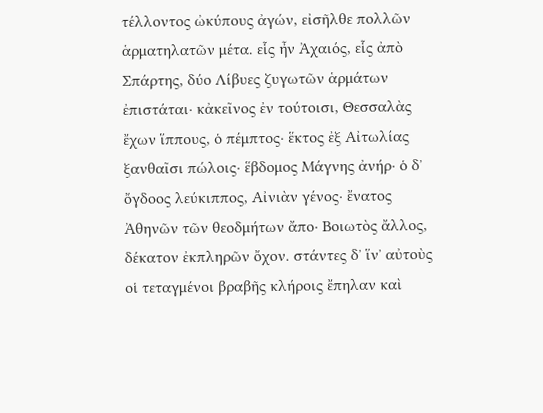τέλλοντος ὠκύπους ἀγών, εἰσῆλθε πολλῶν ἁρματηλατῶν μέτα. εἷς ἦν Ἀχαιός, εἷς ἀπὸ Σπάρτης, δύο Λίβυες ζυγωτῶν ἁρμάτων ἐπιστάται· κἀκεῖνος ἐν τούτοισι, Θεσσαλὰς ἔχων ἵππους, ὁ πέμπτος· ἕκτος ἐξ Αἰτωλίας ξανθαῖσι πώλοις· ἕβδομος Μάγνης ἀνήρ· ὁ δʼ ὄγδοος λεύκιππος, Αἰνιὰν γένος· ἔνατος Ἀθηνῶν τῶν θεοδμήτων ἄπο· Βοιωτὸς ἄλλος, δέκατον ἐκπληρῶν ὄχον. στάντες δʼ ἵνʼ αὐτοὺς οἱ τεταγμένοι βραβῆς κλήροις ἔπηλαν καὶ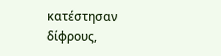κατέστησαν δίφρους,